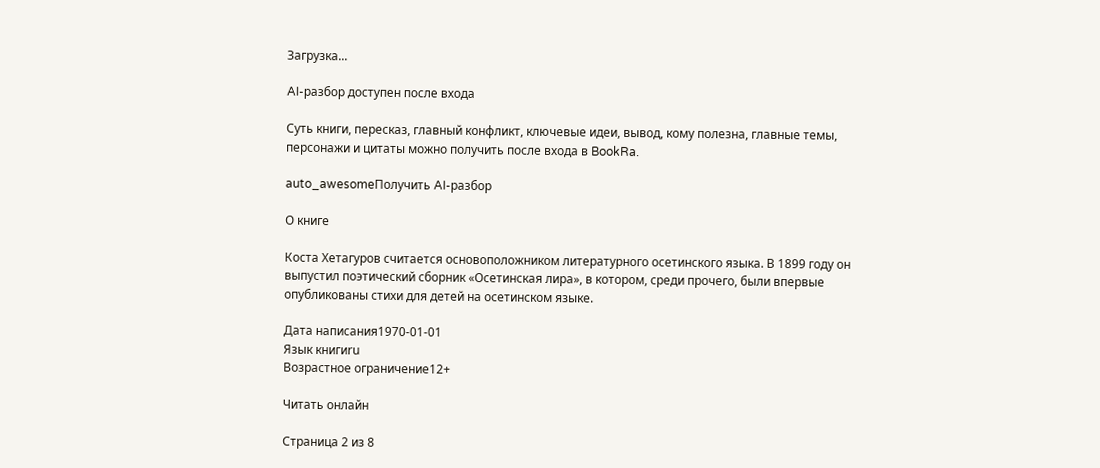Загрузка...

AI-разбор доступен после входа

Суть книги, пересказ, главный конфликт, ключевые идеи, вывод, кому полезна, главные темы, персонажи и цитаты можно получить после входа в BookRa.

auto_awesomeПолучить AI-разбор

О книге

Коста Хетагуров считается основоположником литературного осетинского языка. В 1899 году он выпустил поэтический сборник «Осетинская лира», в котором, среди прочего, были впервые опубликованы стихи для детей на осетинском языке.

Дата написания1970-01-01
Язык книгиru
Возрастное ограничение12+

Читать онлайн

Страница 2 из 8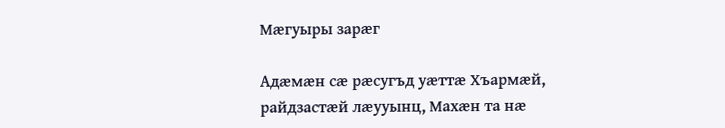Мæгуыры зарæг

Адæмæн сæ рæсугъд уæттæ Хъармæй, райдзастæй лæууынц, Махæн та нæ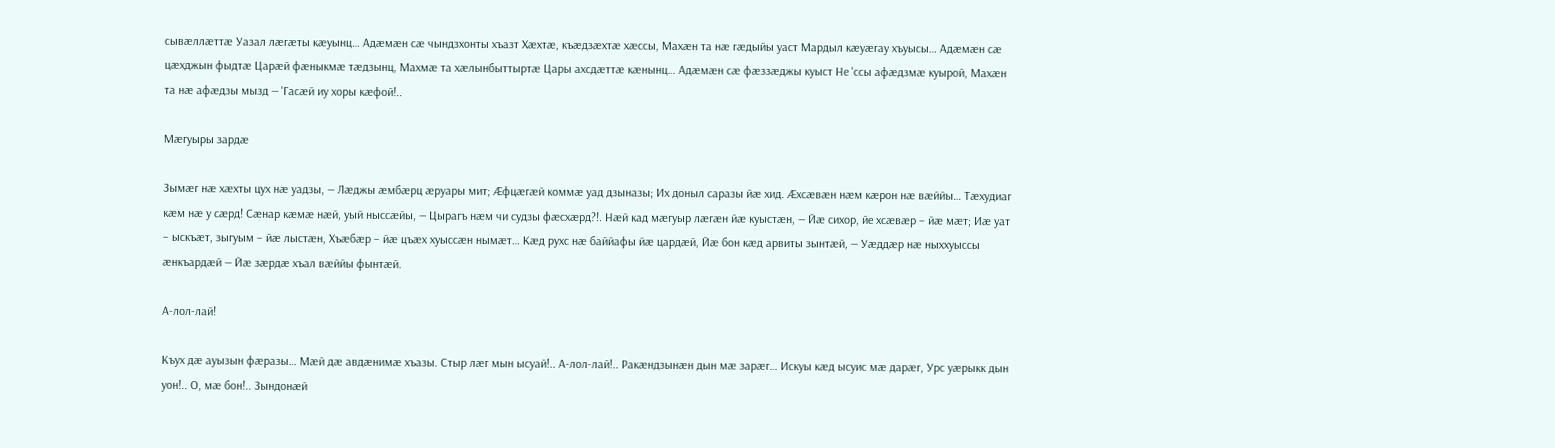сывæллæттæ Уазал лæгæты кæуынц… Адæмæн сæ чындзхонты хъазт Хæхтæ, къæдзæхтæ хæссы, Махæн та нæ гæдыйы уаст Мардыл кæуæгау хъуысы… Адæмæн сæ цæхджын фыдтæ Царæй фæныкмæ тæдзынц, Махмæ та хæлынбыттыртæ Цары ахсдæттæ кæнынц… Адæмæн сæ фæззæджы куыст Не 'ссы афæдзмæ куырой, Махæн та нæ афæдзы мызд — 'Гасæй иу хоры кæфой!..

Мæгуыры зардæ

Зымæг нæ хæхты цух нæ уадзы, — Лæджы æмбæрц æруары мит; Æфцæгæй коммæ уад дзыназы; Их доныл саразы йæ хид. Æхсæвæн нæм кæрон нæ вæййы… Тæхудиаг кæм нæ у сæрд! Сæнар кæмæ нæй, уый ныссæйы, — Цырагъ нæм чи судзы фæсхæрд?!. Нæй кад мæгуыр лæгæн йæ куыстæн, — Йæ сихор, йе хсæвæр – йæ мæт; Иæ уат – ыскъæт, зыгуым – йæ лыстæн, Хъæбæр – йæ цъæх хуыссæн нымæт… Кæд рухс нæ баййафы йæ цардæй, Йæ бон кæд арвиты зынтæй, — Уæддæр нæ ныххуыссы æнкъардæй — Йæ зæрдæ хъал вæййы фынтæй.

А-лол-лай!

Къух дæ ауызын фæразы… Мæй дæ авдæнимæ хъазы. Стыр лæг мын ысуай!.. А-лол-лай!.. Ракæндзынæн дын мæ зарæг… Искуы кæд ысуис мæ дарæг, Урс уæрыкк дын уон!.. О, мæ бон!.. Зындонæй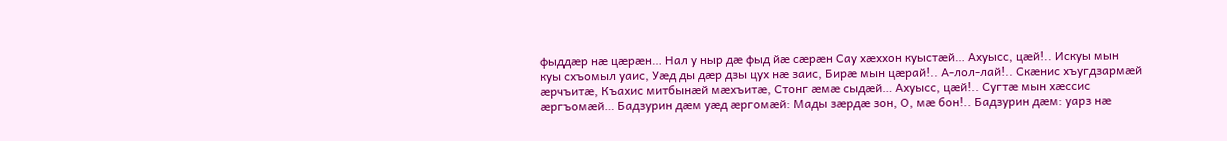фыддæр нæ цæрæн… Нал у ныр дæ фыд йæ сæрæн Сау хæххон куыстæй… Ахуысс, цæй!.. Искуы мын куы схъомыл уаис, Уæд ды дæр дзы цух нæ заис, Бирæ мын цæрай!.. А-лол-лай!.. Скæнис хъугдзармæй æрчъитæ, Къахис митбынæй мæхъитæ, Стонг æмæ сыдæй… Ахуысс, цæй!.. Сугтæ мын хæссис æргъомæй… Бадзурин дæм уæд æргомæй: Мады зæрдæ зон, О, мæ бон!.. Бадзурин дæм: уарз нæ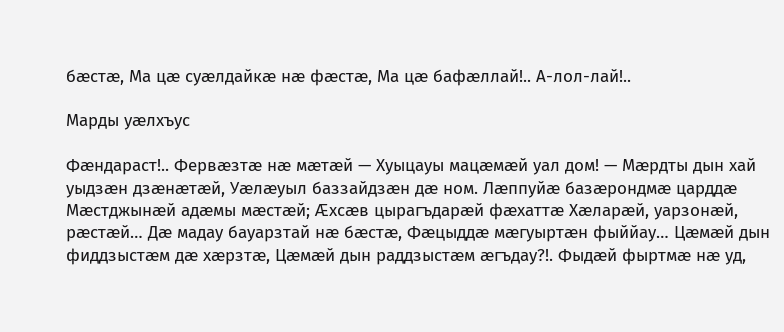бæстæ, Ма цæ суæлдайкæ нæ фæстæ, Ма цæ бафæллай!.. А-лол-лай!..

Марды уæлхъус

Фæндараст!.. Фервæзтæ нæ мæтæй — Хуыцауы мацæмæй уал дом! — Мæрдты дын хай уыдзæн дзæнæтæй, Уæлæуыл баззайдзæн дæ ном. Лæппуйæ базæрондмæ царддæ Мæстджынæй адæмы мæстæй; Æхсæв цырагъдарæй фæхаттæ Хæларæй, уарзонæй, рæстæй… Дæ мадау бауарзтай нæ бæстæ, Фæцыддæ мæгуыртæн фыййау… Цæмæй дын фиддзыстæм дæ хæрзтæ, Цæмæй дын раддзыстæм æгъдау?!. Фыдæй фыртмæ нæ уд,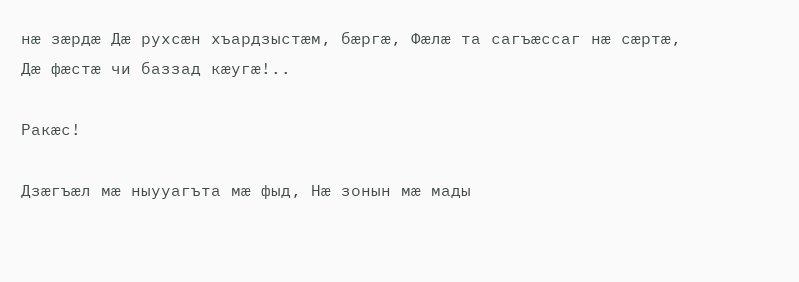нæ зæрдæ Дæ рухсæн хъардзыстæм, бæргæ, Фæлæ та сагъæссаг нæ сæртæ, Дæ фæстæ чи баззад кæугæ!..

Ракæс!

Дзæгъæл мæ ныууагъта мæ фыд, Нæ зонын мæ мады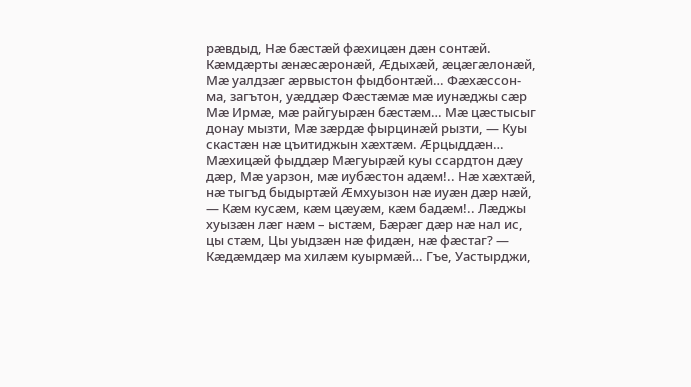рæвдыд, Нæ бæстæй фæхицæн дæн сонтæй. Кæмдæрты æнæсæронæй, Æдыхæй, æцæгæлонæй, Мæ уалдзæг æрвыстон фыдбонтæй… Фæхæссон-ма, загътон, уæддæр Фæстæмæ мæ иунæджы сæр Мæ Ирмæ, мæ райгуырæн бæстæм… Мæ цæстысыг донау мызти, Мæ зæрдæ фырцинæй рызти, — Куы скастæн нæ цъитиджын хæхтæм. Æрцыддæн… Мæхицæй фыддæр Мæгуырæй куы ссардтон дæу дæр, Мæ уарзон, мæ иубæстон адæм!.. Нæ хæхтæй, нæ тыгъд быдыртæй Æмхуызон нæ иуæн дæр нæй, — Кæм кусæм, кæм цæуæм, кæм бадæм!.. Лæджы хуызæн лæг нæм – ыстæм, Бæрæг дæр нæ нал ис, цы стæм, Цы уыдзæн нæ фидæн, нæ фæстаг? — Кæдæмдæр ма хилæм куырмæй… Гъе, Уастырджи,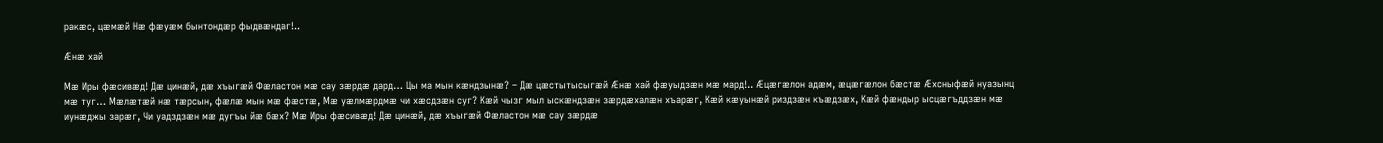ракæс, цæмæй Нæ фæуæм бынтондæр фыдвæндаг!..

Æнæ хай

Мæ Иры фæсивæд! Дæ цинæй, дæ хъыгæй Фæластон мæ сау зæрдæ дард… Цы ма мын кæндзынæ? – Дæ цæстытысыгæй Æнæ хай фæуыдзæн мæ мард!.. Æцæгæлон адæм, æцæгæлон бæстæ Æхсныфæй нуазынц мæ туг… Мæлæтæй нæ тæрсын, фæлæ мын мæ фæстæ, Мæ уæлмæрдмæ чи хæсдзæн суг? Кæй чызг мыл ыскæндзæн зæрдæхалæн хъарæг, Кæй кæуынæй риздзæн къæдзæх, Кæй фæндыр ысцæгъддзæн мæ иунæджы зарæг, Чи уадздзæн мæ дугъы йæ бæх? Мæ Иры фæсивæд! Дæ цинæй, дæ хъыгæй Фæластон мæ сау зæрдæ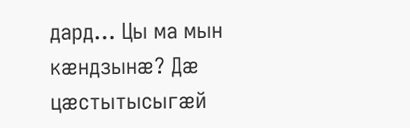дард… Цы ма мын кæндзынæ? Дæ цæстытысыгæй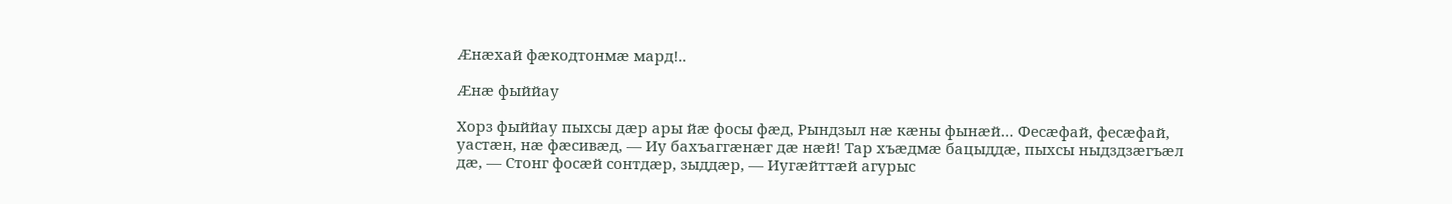Æнæхай фæкодтонмæ мард!..

Æнæ фыййау

Хорз фыййау пыхсы дæр ары йæ фосы фæд, Рындзыл нæ кæны фынæй… Фесæфай, фесæфай, уастæн, нæ фæсивæд, — Иу бахъаггæнæг дæ нæй! Тар хъæдмæ бацыддæ, пыхсы ныдздзæгъæл дæ, — Стонг фосæй сонтдæр, зыддæр, — Иугæйттæй агурыс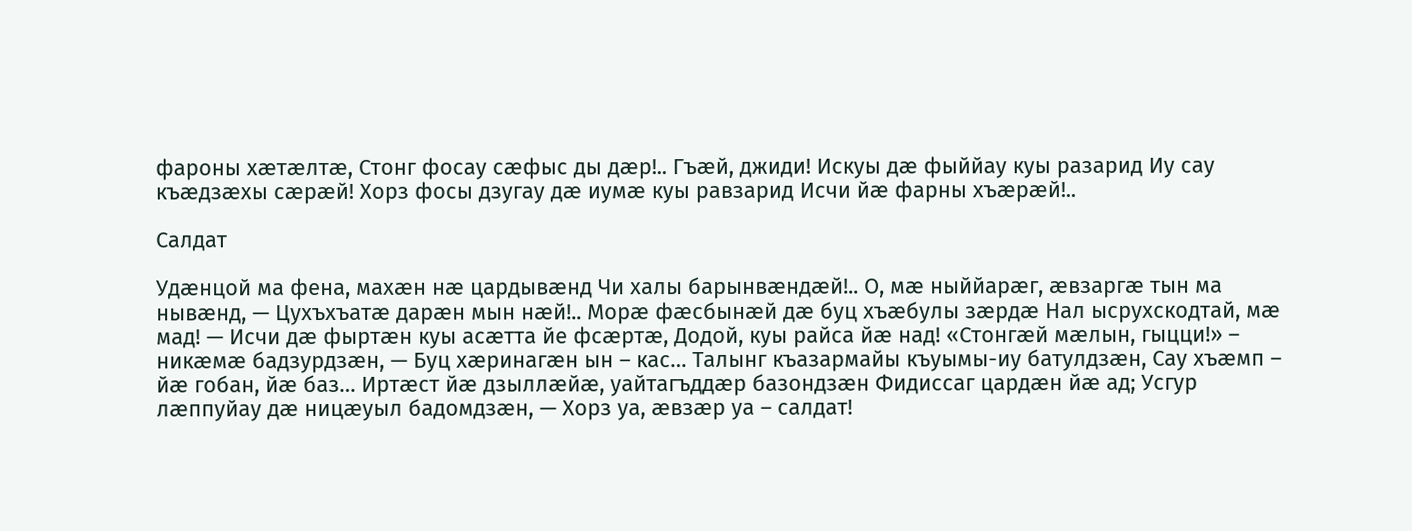фароны хæтæлтæ, Стонг фосау сæфыс ды дæр!.. Гъæй, джиди! Искуы дæ фыййау куы разарид Иу сау къæдзæхы сæрæй! Хорз фосы дзугау дæ иумæ куы равзарид Исчи йæ фарны хъæрæй!..

Салдат

Удæнцой ма фена, махæн нæ цардывæнд Чи халы барынвæндæй!.. О, мæ ныййарæг, æвзаргæ тын ма нывæнд, — Цухъхъатæ дарæн мын нæй!.. Морæ фæсбынæй дæ буц хъæбулы зæрдæ Нал ысрухскодтай, мæ мад! — Исчи дæ фыртæн куы асæтта йе фсæртæ, Додой, куы райса йæ над! «Стонгæй мæлын, гыцци!» – никæмæ бадзурдзæн, — Буц хæринагæн ын – кас… Талынг къазармайы къуымы-иу батулдзæн, Сау хъæмп – йæ гобан, йæ баз… Иртæст йæ дзыллæйæ, уайтагъддæр базондзæн Фидиссаг цардæн йæ ад; Усгур лæппуйау дæ ницæуыл бадомдзæн, — Хорз уа, æвзæр уа – салдат!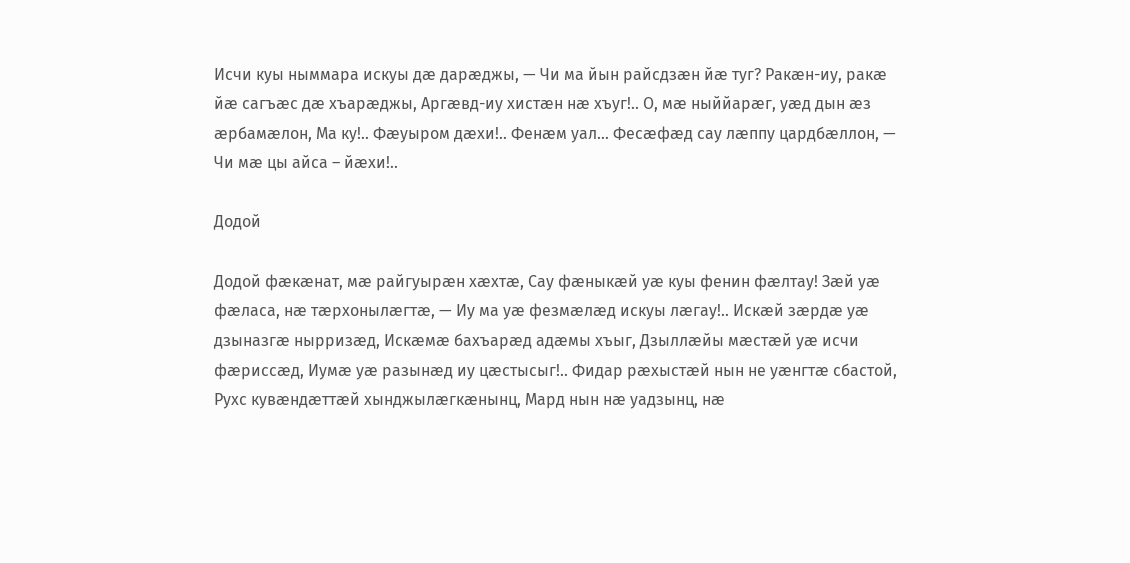Исчи куы ныммара искуы дæ дарæджы, — Чи ма йын райсдзæн йæ туг? Ракæн-иу, ракæ йæ сагъæс дæ хъарæджы, Аргæвд-иу хистæн нæ хъуг!.. О, мæ ныййарæг, уæд дын æз æрбамæлон, Ма ку!.. Фæуыром дæхи!.. Фенæм уал… Фесæфæд сау лæппу цардбæллон, — Чи мæ цы айса – йæхи!..

Додой

Додой фæкæнат, мæ райгуырæн хæхтæ, Сау фæныкæй уæ куы фенин фæлтау! Зæй уæ фæласа, нæ тæрхонылæгтæ, — Иу ма уæ фезмæлæд искуы лæгау!.. Искæй зæрдæ уæ дзыназгæ нырризæд, Искæмæ бахъарæд адæмы хъыг, Дзыллæйы мæстæй уæ исчи фæриссæд, Иумæ уæ разынæд иу цæстысыг!.. Фидар рæхыстæй нын не уæнгтæ сбастой, Рухс кувæндæттæй хынджылæгкæнынц, Мард нын нæ уадзынц, нæ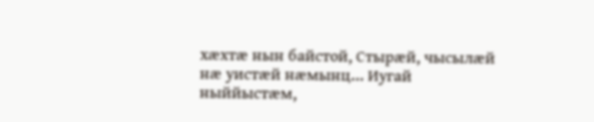хæхтæ нын байстой, Стырæй, чысылæй нæ уистæй нæмынц… Иугай ныййыстæм,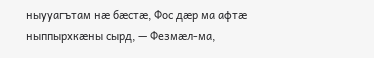ныууагътам нæ бæстæ, Фос дæр ма афтæ ныппырхкæны сырд, — Фезмæл-ма,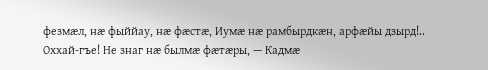фезмæл, нæ фыййау, нæ фæстæ, Иумæ нæ рамбырдкæн, арфæйы дзырд!.. Оххай-гъе! Не знаг нæ былмæ фæтæры, — Кадмæ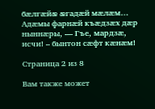бæлгæйæ æгадæй мæлæм… Адæмы фарнæй къæдзæх дæр ныннæры, — Гъе, мардзæ, исчи! – бынтон сæфт кæнæм!

Страница 2 из 8

Вам также может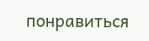понравиться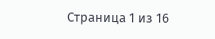Страница 1 из 16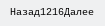Назад1216Далее